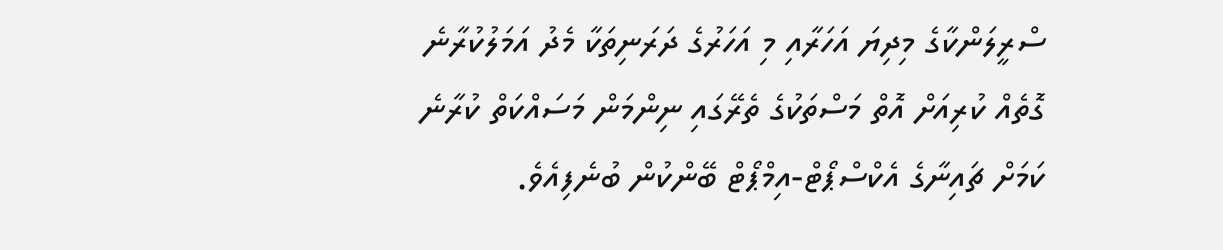ސްރީލަންކާގެ މިދިޔަ އަހަރާއި މި އަހަރުގެ ދަރަނިތަކާ މެދު އަމަލުކުރާނެ ގޮތެއް ކުރިއަށް އޮތް މަސްތަކުގެ ތެރޭގައި ނިންމަން މަސައްކަތް ކުރާނެ ކަމަށް ޗައިނާގެ އެކްސްޕޯޓް-އިމްޕޯޓް ބޭންކުން ބުނެފިއެވެ.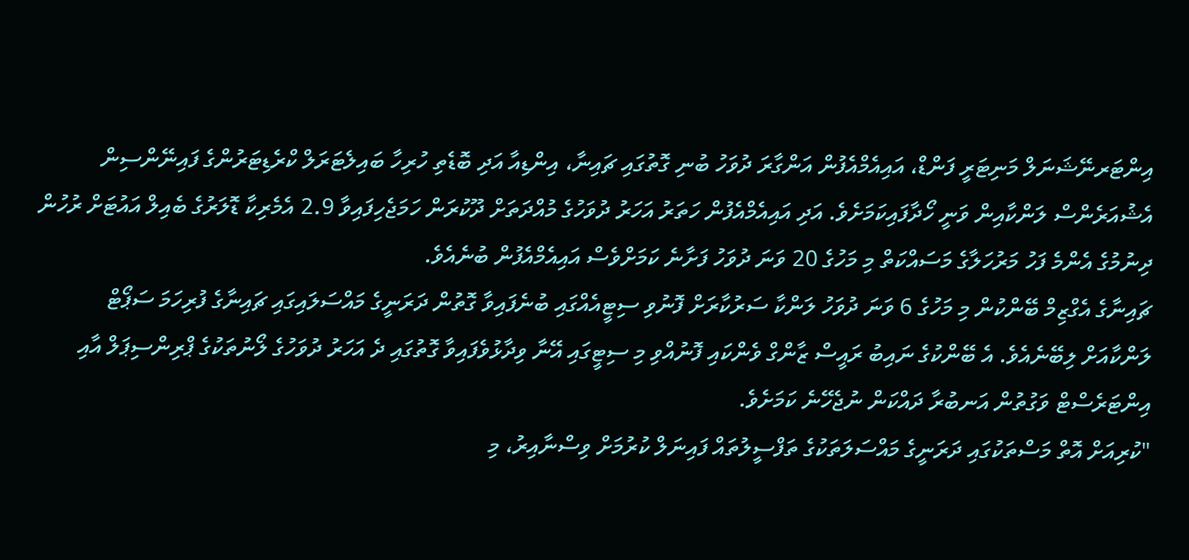އިންޓަރނޭޝަނަލް މަނިޓަރީ ފަންޑް، އައިއެމްއެފުން އަންގާރަ ދުވަހު ބުނި ގޮތުގައި ޗައިނާ، އިންޑިއާ އަދި ބޮޑެތި ހުރިހާ ބައިލެޓަރަލް ކްރެޑިޓަރުންގެ ފައިނޭންސިން އެޝުއަރެންސް ލަންކާއިން ވަނީ ހޯދާފައިކަމަށެވެ. އަދި އައިއެމްއެފުން ހަތަރު އަހަރު ދުވަހުގެ މުއްދަތަށް ދޫކުރަން ހަމަޖެހިފައިވާ 2.9 އެމެރިކާ ޑޮލަރުގެ ބެއިލް އައުޓަށް ރުހުން ދިނުމުގެ އެންމެ ފަހު މަރުހަލާގެ މަސައްކަތް މި މަހުގެ 20 ވަނަ ދުވަހު ފަށާނެ ކަމަށްވެސް އައިއެމްއެފުން ބުނެއެވެ.
ޗައިނާގެ އެގްޒިމް ބޭންކުން މި މަހުގެ 6 ވަނަ ދުވަހު ލަންކާ ސަރުކާރަށް ފޮނުވި ސިޓީއެއްގައި ބުނެފައިވާ ގޮތުން ދަރަނީގެ މައްސަލައިގައި ޗައިނާގެ ފުރިހަމަ ސަޕޯޓް ލަންކާއަށް ލިބޭނެއެވެ. އެ ބޭންކުގެ ނައިބު ރައީސް ޒާންގް ވެންކައި ފޮނުއްވި މި ސިޓީގައި އޭނާ ވިދާޅުވެފައިވާ ގޮތުގައި ދެ އަހަރު ދުވަހުގެ ލޯނުތަކުގެ ޕްރިންސިޕަލް އާއި އިންޓަރެސްޓް ވަގުތުން އަނބުރާ ދައްކަން ނުޖެހޭނެ ކަމަށެވެ.
"ކުރިއަށް އޮތް މަސްތަކުގައި ދަރަނީގެ މައްސަލަތަކުގެ ތަފްސީލުތައް ފައިނަލް ކުރުމަށް ވިސްނާއިރު، މި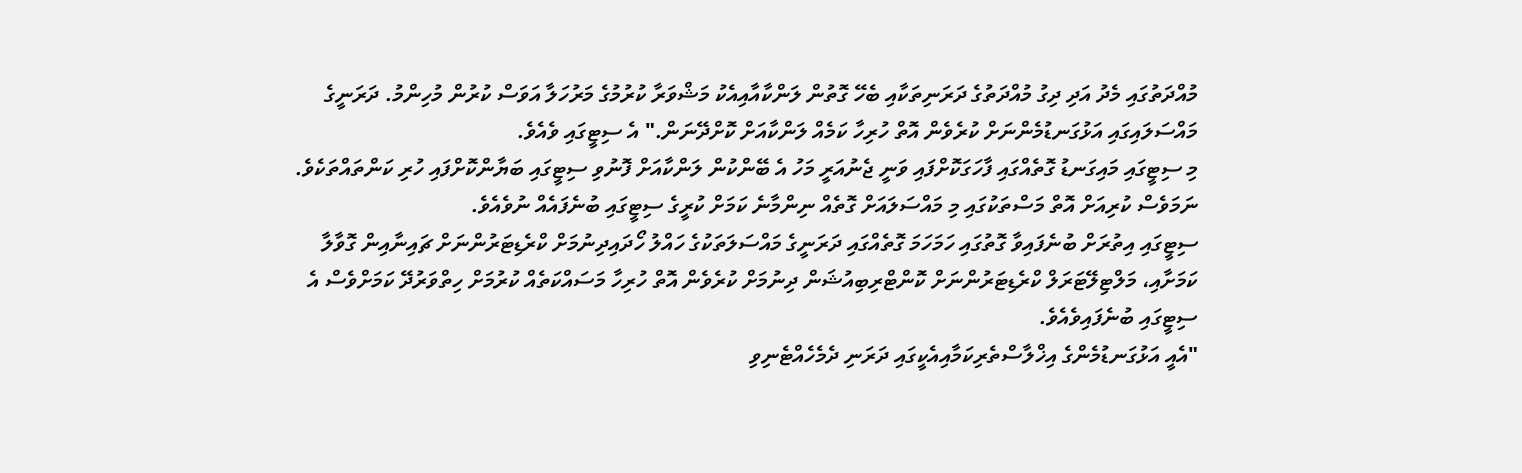މުއްދަތުގައި މެދު އަދި ދިގު މުއްދަތުގެ ދަރަނިތަކާއި ބެހޭ ގޮތުން ލަންކާއާއިއެކު މަޝްވަރާ ކުރުމުގެ މަރުހަލާ އަވަސް ކުރުން މުހިންމު. ދަރަނީގެ މައްސަލައިގައި އަޅުގަނޑުމެންނަށް ކުރެވެން އޮތް ހުރިހާ ކަމެއް ލަންކާއަށް ކޮށްދޭނަން." އެ ސިޓީގައި ވެއެވެ.
މި ސިޓީގައި މައިގަނޑު ގޮތެއްގައި ފާހަގަކޮށްފައި ވަނީ ޖެނުއަރީ މަހު އެ ބޭންކުން ލަންކާއަށް ފޮނުވި ސިޓީގައި ބަޔާންކޮށްފައި ހުރި ކަންތައްތަކެވެ. ނަމަވެސް ކުރިއަށް އޮތް މަސްތަކުގައި މި މައްސަލައަށް ގޮތެއް ނިންމާނެ ކަމަށް ކުރީގެ ސިޓީގައި ބުނެފައެއް ނުވެއެވެ.
ސިޓީގައި އިތުރަށް ބުނެފައިވާ ގޮތުގައި ހަމަހަމަ ގޮތެއްގައި ދަރަނީގެ މައްސަލަތަކުގެ ހައްލު ހޯދައިދިނުމަށް ކްރެޑިޓަރުންނަށް ޗައިނާއިން ގޮވާލާ ކަމަށާއި، މަލްޓިލޭޓަރަލް ކްރެޑިޓަރުންނަށް ކޮންޓްރިބިއުޝަން ދިނުމަށް ކުރެވެން އޮތް ހުރިހާ މަސައްކަތެއް ކުރުމަށް ހިތްވަރުދޭ ކަމަށްވެސް އެ ސިޓީގައި ބުނެފައިވެއެވެ.
"އެއީ އަޅުގަނޑުމެންގެ އިޚްލާސްތެރިކަމާއިއެކީގައި ދަރަނި ދެމެހެއްޓެނިވި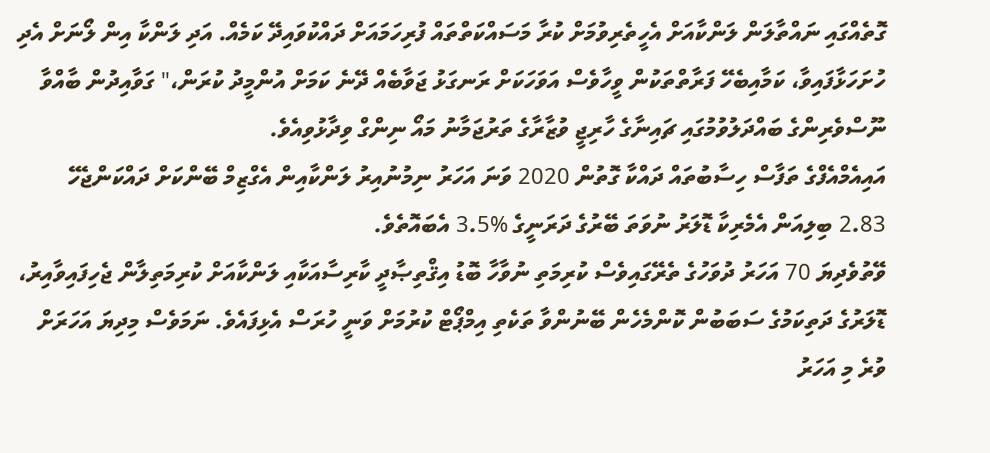ގޮތެއްގައި ނައްތާލަން ލަންކާއަށް އެހީތެރިވުމަށް ކުރާ މަސައްކަތްތައް ފުރިހަމައަށް ދައްކުވައިދޭ ކަމެއް. އަދި ލަންކާ އިން ލޯނަށް އެދި ހުށަހަޅާފައިވާ، ކަމާއިބެހޭ ފަރާތްތަކުން ވީހާވެސް އަވަހަކަށް ރަނގަޅު ޖަވާބެއް ދޭނެ ކަމަށް އުންމީދު ކުރަން،" ގަވާއިދުން ބާއްވާ ނޫސްވެރިންގެ ބައްދަލުވުމުގައި ޗައިނާގެ ހާރިޖީ ވުޒާރާގެ ތަރުޖަމާނު މައޯ ނިންގް ވިދާޅުވިއެވެ.
އައިއެމްއެފްގެ ތަފާސް ހިސާބުތައް ދައްކާ ގޮތުން 2020 ވަނަ އަހަރު ނިމުނުއިރު ލަންކާއިން އެގްޒިމް ބޭންކަށް ދައްކަންޖެހޭ 2.83 ބިލިއަން އެމެރިކާ ޑޮލަރު ނުވަތަ ބޭރުގެ ދަރަނީގެ %3.5 އެބައޮތެވެ.
ވޭތުވެދިޔަ 70 އަހަރު ދުވަހުގެ ތެރޭގައިވެސް ކުރިމަތި ނުވާހާ ބޮޑު އިޤްތިޞާދީ ކާރިސާއަކާއި ލަންކާއަށް ކުރިމަތިލާން ޖެހިފައިވާއިރު، ޑޮލަރުގެ ދަތިކަމުގެ ސަބަބުން ކޮންމެހެން ބޭނުންވާ ތަކެތި އިމްޕޯޓް ކުރުމަށް ވަނީ ހުރަސް އެޅިފައެވެ. ނަމަވެސް މިދިޔަ އަހަރަށް ވުރެ މި އަހަރު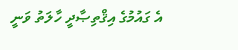އެ ގައުމުގެ އިޤްތިޞާދީ ހާލަތު ވަނީ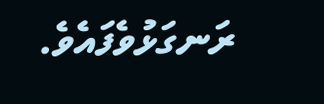ރަނގަޅުވެފައެވެ.